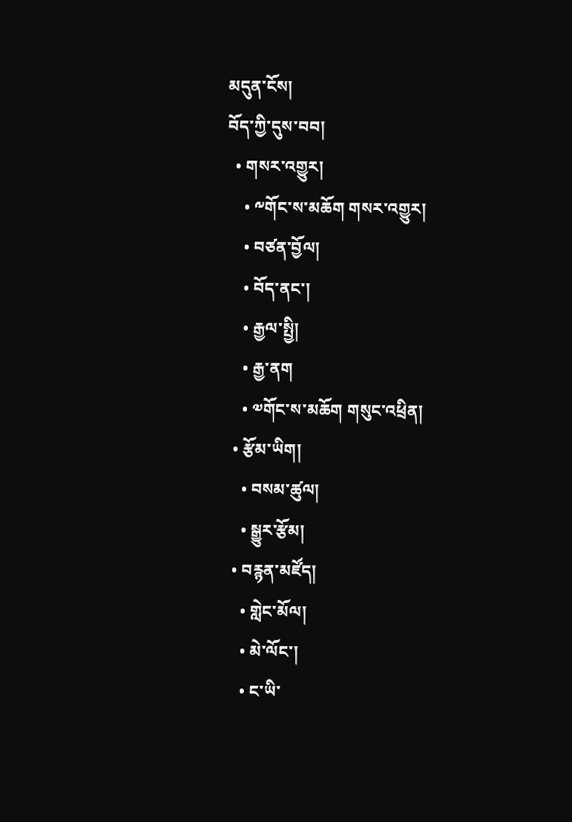མདུན་ངོས།
བོད་ཀྱི་དུས་བབ།
  • གསར་འགྱུར།
    • ༸གོང་ས་མཆོག གསར་འགྱུར།
    • བཙན་བྱོལ།
    • བོད་ནང་།
    • རྒྱལ་སྤྱི།
    • རྒྱ་ནག
    • ༧གོང་ས་མཆོག གསུང་འཕྲིན།
  • རྩོམ་ཡིག།
    • བསམ་ཚུལ།
    • སྒྱུར་རྩོམ།
  • བརྙན་མཛོད།
    • གླེང་མོལ།
    • མེ་ལོང་།
    • ང་ཡི་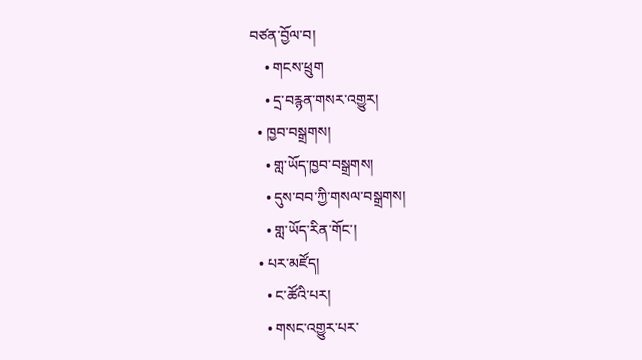བཙན་བྱོལ་བ།
    • གངས་ཕྲུག
    • དྲ་བརྙན་གསར་འགྱུར།
  • ཁྱབ་བསྒྲགས།
    • གླ་ཡོད་ཁྱབ་བསྒྲགས།
    • དུས་བབ་ཀྱི་གསལ་བསྒྲགས།
    • གླ་ཡོད་རིན་གོང་།
  • པར་མཛོད།
    • ང་ཚོའི་པར།
    • གསང་འགྱུར་པར་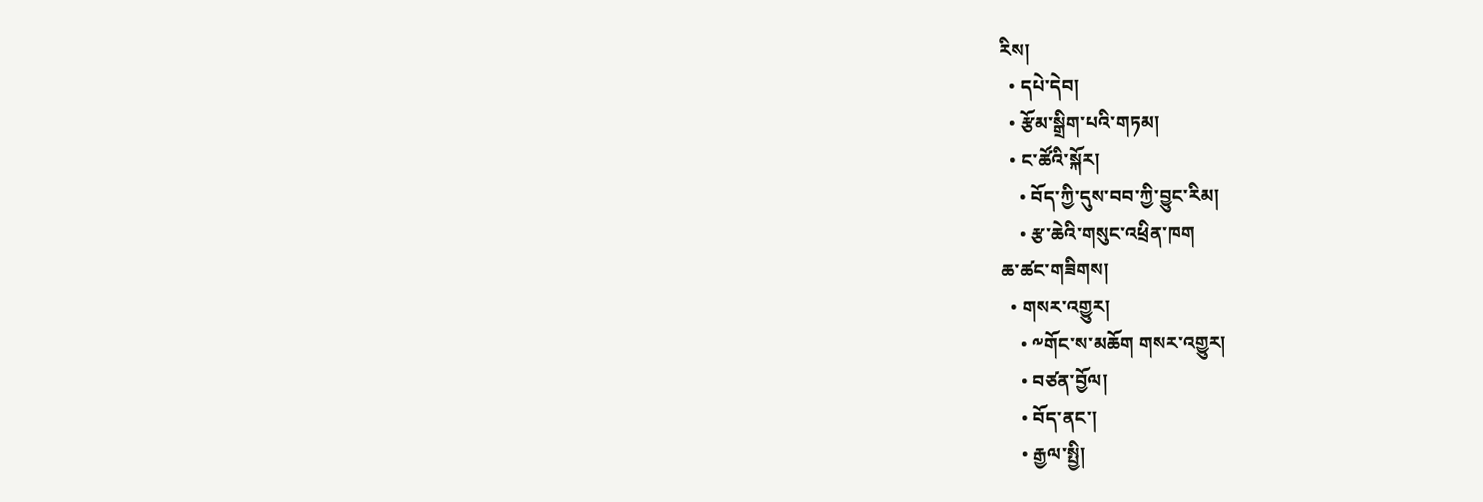རིས།
  • དཔེ་དེབ།
  • རྩོམ་སྒྲིག་པའི་གཏམ།
  • ང་ཚོའི་སྐོར།
    • བོད་ཀྱི་དུས་བབ་ཀྱི་བྱུང་རིམ།
    • རྩ་ཆེའི་གསུང་འཕྲིན་ཁག
ཆ་ཚང་གཟིགས།
  • གསར་འགྱུར།
    • ༸གོང་ས་མཆོག གསར་འགྱུར།
    • བཙན་བྱོལ།
    • བོད་ནང་།
    • རྒྱལ་སྤྱི།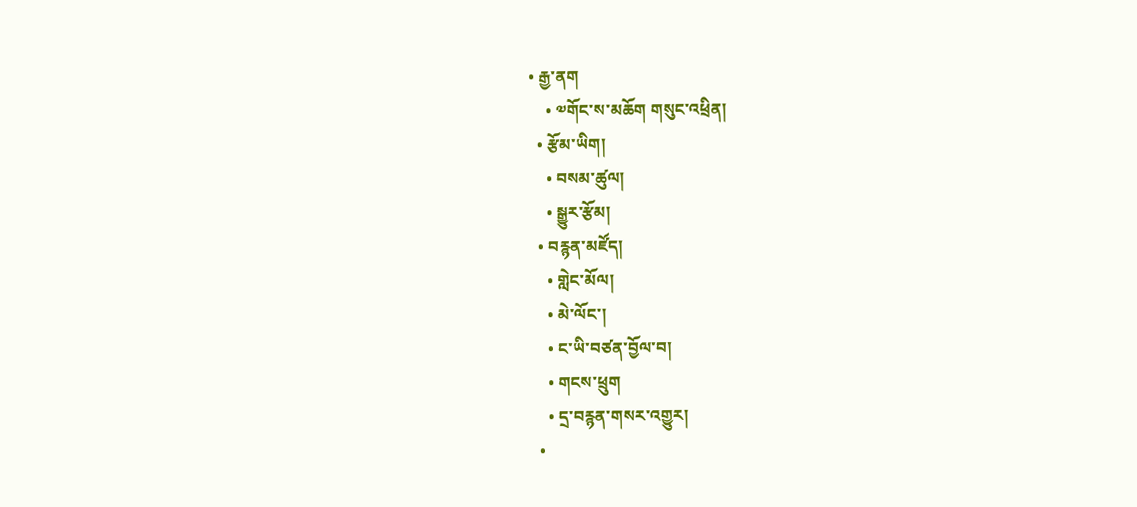• རྒྱ་ནག
    • ༧གོང་ས་མཆོག གསུང་འཕྲིན།
  • རྩོམ་ཡིག།
    • བསམ་ཚུལ།
    • སྒྱུར་རྩོམ།
  • བརྙན་མཛོད།
    • གླེང་མོལ།
    • མེ་ལོང་།
    • ང་ཡི་བཙན་བྱོལ་བ།
    • གངས་ཕྲུག
    • དྲ་བརྙན་གསར་འགྱུར།
  •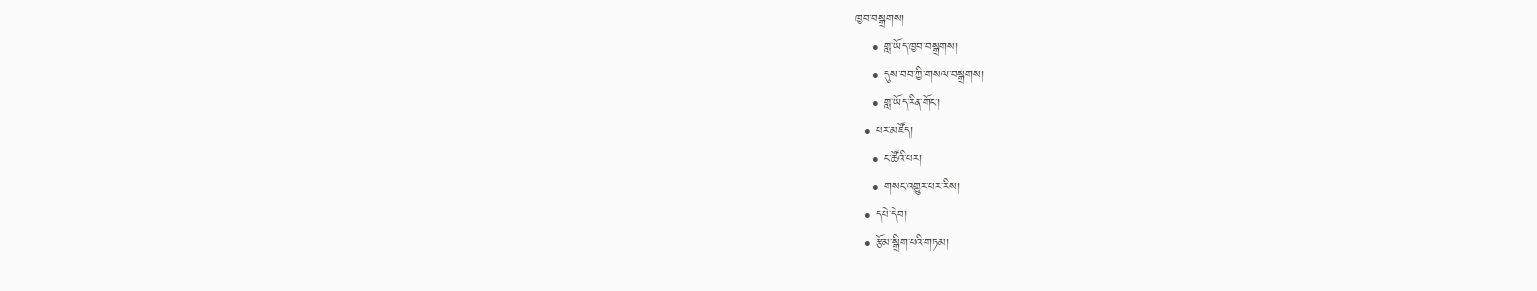ཁྱབ་བསྒྲགས།
    • གླ་ཡོད་ཁྱབ་བསྒྲགས།
    • དུས་བབ་ཀྱི་གསལ་བསྒྲགས།
    • གླ་ཡོད་རིན་གོང་།
  • པར་མཛོད།
    • ང་ཚོའི་པར།
    • གསང་འགྱུར་པར་རིས།
  • དཔེ་དེབ།
  • རྩོམ་སྒྲིག་པའི་གཏམ།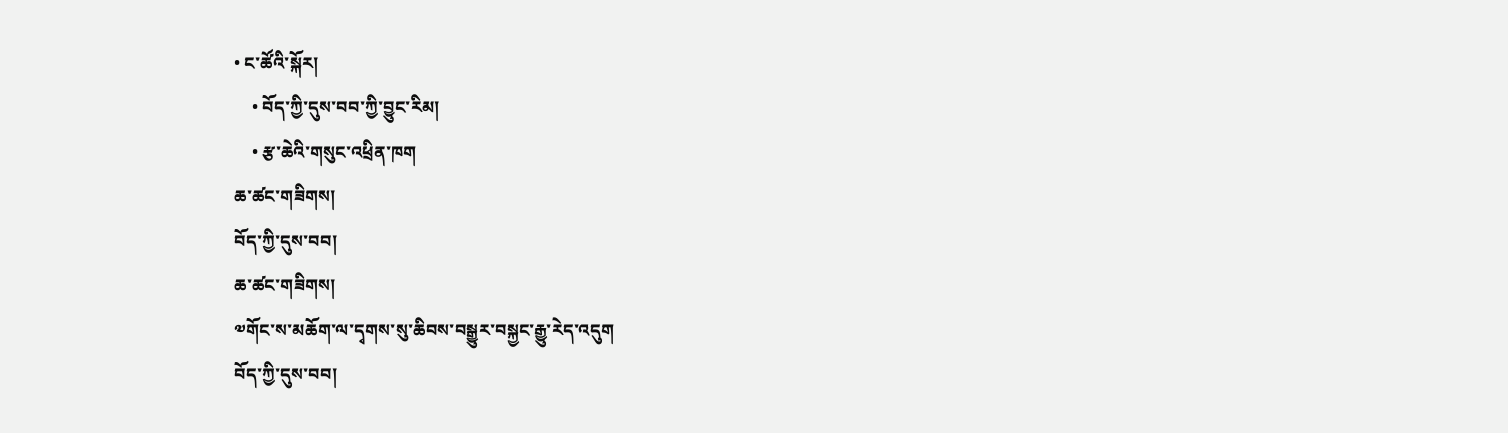• ང་ཚོའི་སྐོར།
    • བོད་ཀྱི་དུས་བབ་ཀྱི་བྱུང་རིམ།
    • རྩ་ཆེའི་གསུང་འཕྲིན་ཁག
ཆ་ཚང་གཟིགས།
བོད་ཀྱི་དུས་བབ།
ཆ་ཚང་གཟིགས།
༧གོང་ས་མཆོག་ལ་དྭགས་སུ་ཆིབས་བསྒྱུར་བསྐྱང་རྒྱུ་རེད་འདུག
བོད་ཀྱི་དུས་བབ།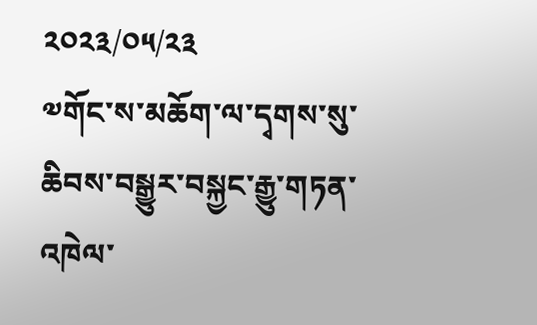༢༠༢༣/༠༥/༢༣
༧གོང་ས་མཆོག་ལ་དྭགས་སུ་ཆིབས་བསྒྱུར་བསྐྱང་རྒྱུ་གཏན་འཁེལ་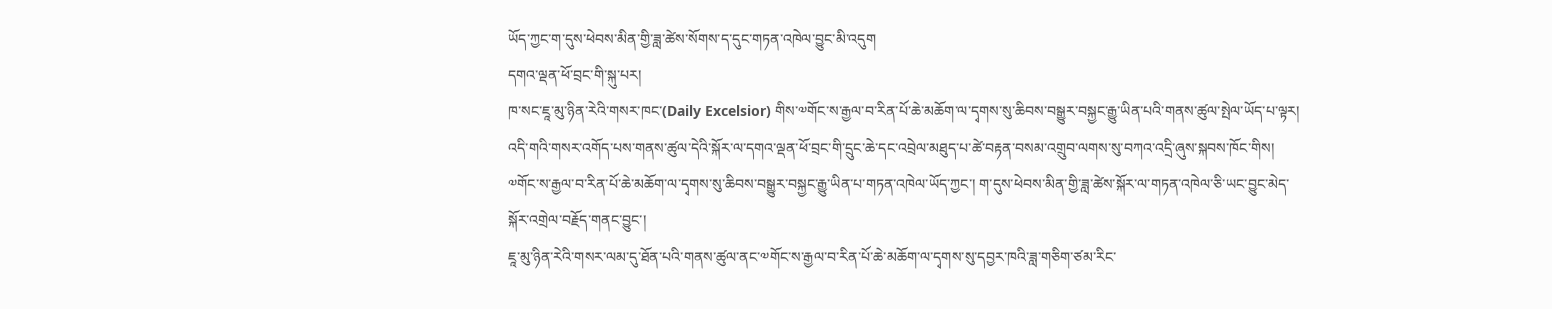ཡོད་ཀྱང་ག་དུས་ཕེབས་མིན་གྱི་ཟླ་ཚེས་སོགས་ད་དུང་གཏན་འཁེལ་བྱུང་མི་འདུག
དགའ་ལྡན་ཕོ་བྲང་གི་སྐུ་པར།
ཁ་སང་ཇཱ་མུ་ཉིན་རེའི་གསར་ཁང་(Daily Excelsior) གིས་༧གོང་ས་རྒྱལ་བ་རིན་པོ་ཆེ་མཆོག་ལ་དྭགས་སུ་ཆིབས་བསྒྱུར་བསྐྱང་རྒྱུ་ཡིན་པའི་གནས་ཚུལ་སྤེལ་ཡོད་པ་ལྟར། འདི་གའི་གསར་འགོད་པས་གནས་ཚུལ་དེའི་སྐོར་ལ་དགའ་ལྡན་ཕོ་བྲང་གི་དྲུང་ཆེ་དང་འབྲེལ་མཐུད་པ་ཚེ་བརྟན་བསམ་འགྲུབ་ལགས་སུ་བཀའ་འདྲི་ཞུས་སྐབས་ཁོང་གིས། ༧གོང་ས་རྒྱལ་བ་རིན་པོ་ཆེ་མཆོག་ལ་དྭགས་སུ་ཆིབས་བསྒྱུར་བསྐྱང་རྒྱུ་ཡིན་པ་གཏན་འཁེལ་ཡོད་ཀྱང་། ག་དུས་ཕེབས་མིན་གྱི་ཟླ་ཚེས་སྐོར་ལ་གཏན་འཁེལ་ཅི་ཡང་བྱུང་མེད་སྐོར་འགྲེལ་བརྗོད་གནང་བྱུང་།
ཇཱ་མུ་ཉིན་རེའི་གསར་ལམ་དུ་ཐོན་པའི་གནས་ཚུལ་ནང་༧གོང་ས་རྒྱལ་བ་རིན་པོ་ཆེ་མཆོག་ལ་དྭགས་སུ་དབྱར་ཁའི་ཟླ་གཅིག་ཙམ་རིང་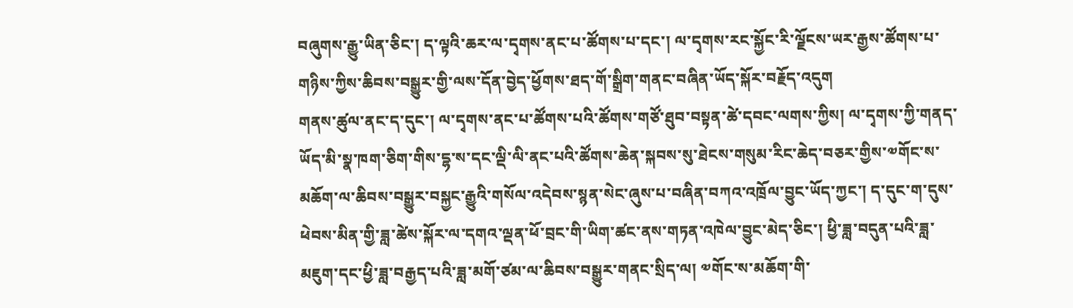བཞུགས་རྒྱུ་ཡིན་ཅིང་། ད་ལྟའི་ཆར་ལ་དྭགས་ནང་པ་ཚོགས་པ་དང་། ལ་དྭགས་རང་སྐྱོང་རི་ལྗོངས་ཡར་རྒྱས་ཚོགས་པ་གཉིས་ཀྱིས་ཆིབས་བསྒྱུར་གྱི་ལས་དོན་བྱེད་ཕྱོགས་ཐད་གོ་སྒྲིག་གནང་བཞིན་ཡོད་སྐོར་བརྗོད་འདུག
གནས་ཚུལ་ནང་ད་དུང་། ལ་དྭགས་ནང་པ་ཚོགས་པའི་ཚོགས་གཙོ་ཐུབ་བསྟན་ཚེ་དབང་ལགས་ཀྱིས། ལ་དྭགས་ཀྱི་གནད་ཡོད་མི་སྣ་ཁག་ཅིག་གིས་དྷ་ས་དང་ལྡི་ལི་ནང་པའི་ཚོགས་ཆེན་སྐབས་སུ་ཐེངས་གསུམ་རིང་ཆེད་བཅར་གྱིས་༧གོང་ས་མཆོག་ལ་ཆིབས་བསྒྱུར་བསྐྱང་རྒྱུའི་གསོལ་འདེབས་སྙན་སེང་ཞུས་པ་བཞིན་བཀའ་འཁྲོལ་བྱུང་ཡོད་ཀྱང་། ད་དུང་ག་དུས་ཕེབས་མིན་གྱི་ཟླ་ཚེས་སྐོར་ལ་དགའ་ལྡན་ཕོ་བྲང་གི་ཡིག་ཚང་ནས་གཏན་འཁེལ་བྱུང་མེད་ཅིང་། ཕྱི་ཟླ་བདུན་པའི་ཟླ་མཇུག་དང་ཕྱི་ཟླ་བརྒྱད་པའི་ཟླ་མགོ་ཙམ་ལ་ཆིབས་བསྒྱུར་གནང་སྲིད་ལ། ༧གོང་ས་མཆོག་གི་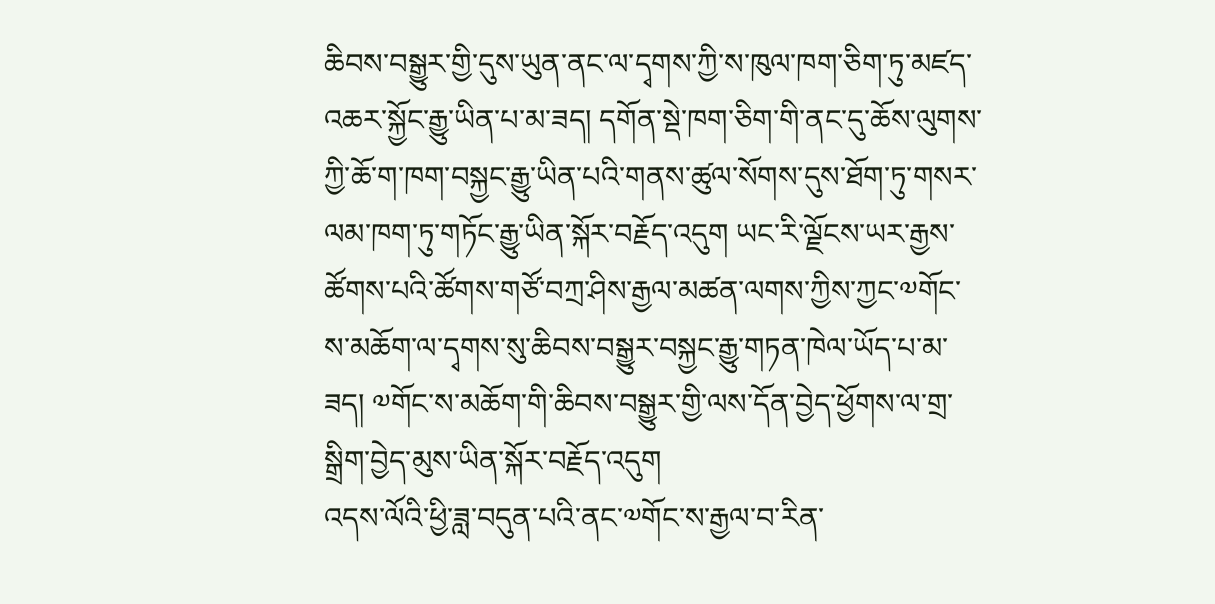ཆིབས་བསྒྱུར་གྱི་དུས་ཡུན་ནང་ལ་དྭགས་ཀྱི་ས་ཁུལ་ཁག་ཅིག་ཏུ་མཛད་འཆར་སྐྱོང་རྒྱུ་ཡིན་པ་མ་ཟད། དགོན་སྡེ་ཁག་ཅིག་གི་ནང་དུ་ཆོས་ལུགས་ཀྱི་ཆོ་ག་ཁག་བསྐྱང་རྒྱུ་ཡིན་པའི་གནས་ཚུལ་སོགས་དུས་ཐོག་ཏུ་གསར་ལམ་ཁག་ཏུ་གཏོང་རྒྱུ་ཡིན་སྐོར་བརྗོད་འདུག ཡང་རི་ལྗོངས་ཡར་རྒྱས་ཚོགས་པའི་ཚོགས་གཙོ་བཀྲ་ཤིས་རྒྱལ་མཚན་ལགས་ཀྱིས་ཀྱང་༧གོང་ས་མཆོག་ལ་དྭགས་སུ་ཆིབས་བསྒྱུར་བསྐྱང་རྒྱུ་གཏན་ཁེལ་ཡོད་པ་མ་ཟད། ༧གོང་ས་མཆོག་གི་ཆིབས་བསྒྱུར་གྱི་ལས་དོན་བྱེད་ཕྱོགས་ལ་གྲ་སྒྲིག་བྱེད་མུས་ཡིན་སྐོར་བརྗོད་འདུག
འདས་ལོའི་ཕྱི་ཟླ་བདུན་པའི་ནང་༧གོང་ས་རྒྱལ་བ་རིན་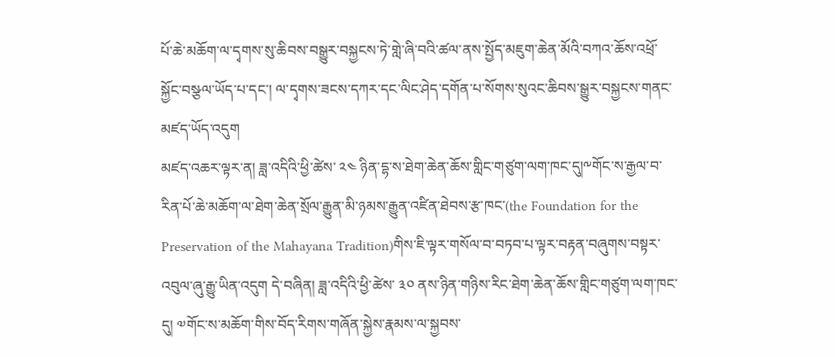པོ་ཆེ་མཆོག་ལ་དྭགས་སུ་ཆིབས་བསྒྱུར་བསྐྱངས་ཏེ་གླེ་ཞི་བའི་ཚལ་ནས་སྤྱོད་མཇུག་ཆེན་མོའི་བཀའ་ཆོས་འཕྲོ་སྐྱོང་བསྩལ་ཡོད་པ་དང་། ལ་དྭགས་ཟངས་དཀར་དང་ལིང་ཤེད་དགོན་པ་སོགས་སུའང་ཆིབས་སྒྱུར་བསྐྱངས་གནང་མཛད་ཡོད་འདུག
མཛད་འཆར་ལྟར་ན། ཟླ་འདིའི་ཕྱི་ཚེས་ ༢༤ ཉིན་དྷ་ས་ཐེག་ཆེན་ཆོས་གླིང་གཙུག་ལག་ཁང་དུ།༸གོང་ས་རྒྱལ་བ་རིན་པོ་ཆེ་མཆོག་ལ་ཐེག་ཆེན་སྲོལ་རྒྱུན་མི་ཉམས་རྒྱུན་འཛིན་ཐེབས་རྩ་ཁང་(the Foundation for the Preservation of the Mahayana Tradition)གིས་ཇི་ལྟར་གསོལ་བ་བཏབ་པ་ལྟར་བརྟན་བཞུགས་བསྟར་འབུལ་ཞུ་རྒྱུ་ཡིན་འདུག དེ་བཞིན། ཟླ་འདིའི་ཕྱི་ཚེས་ ༣༠ ནས་ཉིན་གཉིས་རིང་ཐེག་ཆེན་ཆོས་གླིང་གཙུག་ལག་ཁང་དུ། ༧གོང་ས་མཆོག་གིས་བོད་རིགས་གཞོན་སྐྱེས་རྣམས་ལ་སྐྱབས་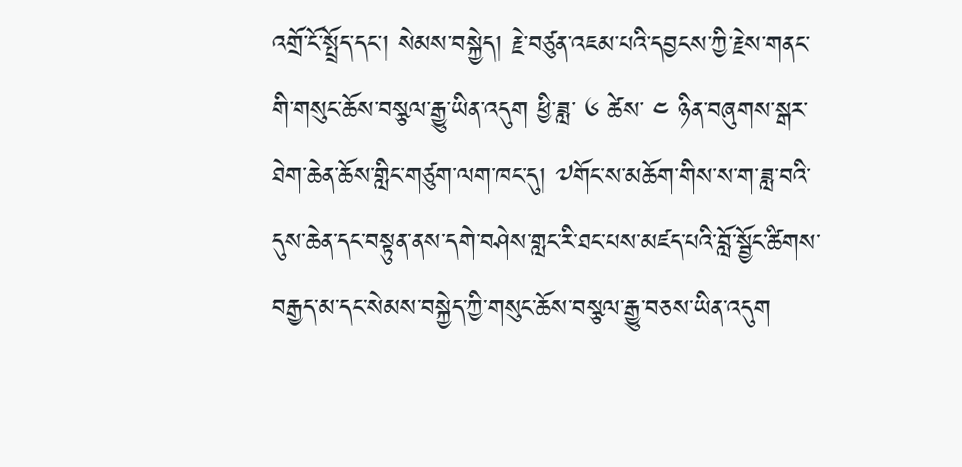འགྲོ་ངོ་སྤྲོད་དང་། སེམས་བསྐྱེད། རྗེ་བཙུན་འཇམ་པའི་དབྱངས་ཀྱི་རྗེས་གནང་གི་གསུང་ཆོས་བསྩལ་རྒྱུ་ཡིན་འདུག ཕྱི་ཟླ་ ༦ ཚེས་ ༤ ཉིན་བཞུགས་སྒར་ཐེག་ཆེན་ཆོས་གླིང་གཙུག་ལག་ཁང་དུ། ༧གོང་ས་མཆོག་གིས་ས་ག་ཟླ་བའི་དུས་ཆེན་དང་བསྟུན་ནས་དགེ་བཤེས་གླང་རི་ཐང་པས་མཛད་པའི་བློ་སྦྱོང་ཚིགས་བརྒྱད་མ་དང་སེམས་བསྐྱེད་ཀྱི་གསུང་ཆོས་བསྩལ་རྒྱུ་བཅས་ཡིན་འདུག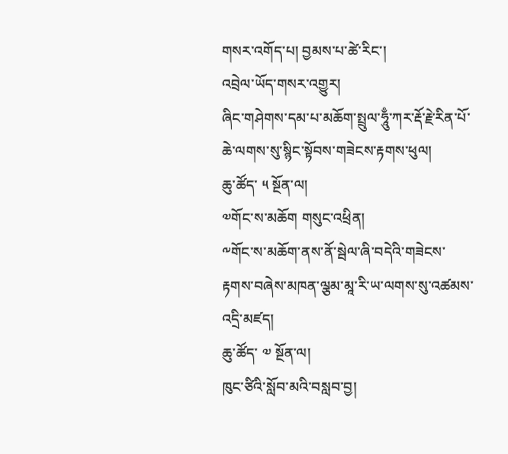གསར་འགོད་པ། བྱམས་པ་ཚེ་རིང་།
འབྲེལ་ཡོད་གསར་འགྱུར།
ཞིང་གཤེགས་དམ་པ་མཆོག་སྤྲུལ་ཧཱུྃ་ཀར་རྡོ་རྗེ་རིན་པོ་ཆེ་ལགས་སུ་སྙིང་སྟོབས་གཟེངས་རྟགས་ཕུལ།
ཆུ་ཚོད་ ༥ སྔོན་ལ།
༧གོང་ས་མཆོག གསུང་འཕྲིན།
༸གོང་ས་མཆོག་ནས་ནོ་སྦེལ་ཞི་བདེའི་གཟེངས་རྟགས་བཞེས་མཁན་ལྕམ་མཱ་རི་ཡ་ལགས་སུ་འཚམས་འདྲི་མཛད།
ཆུ་ཚོད་ ༧ སྔོན་ལ།
ཁུང་ཙིའི་སློབ་མའི་བསླབ་བྱ།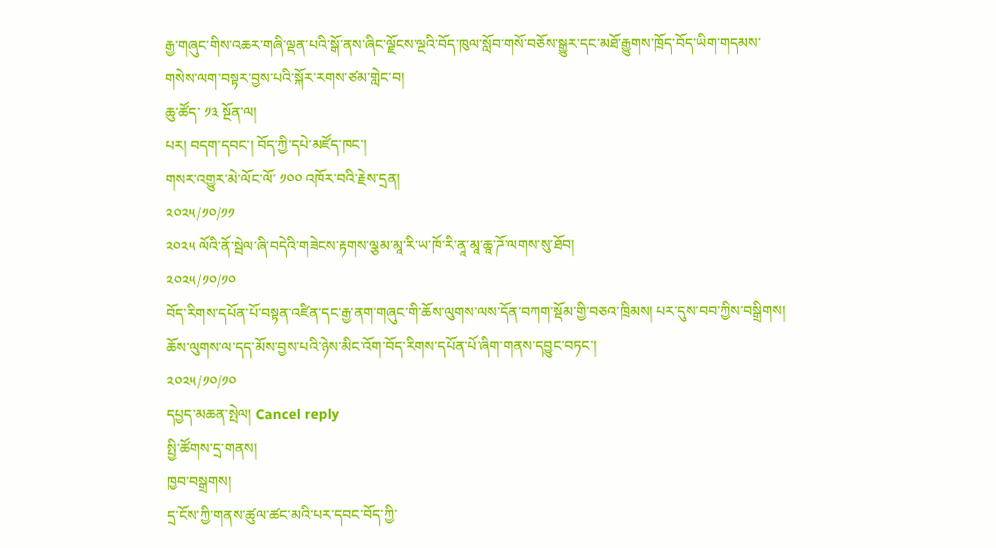རྒྱ་གཞུང་གིས་འཆར་གཞི་ལྡན་པའི་སྒོ་ནས་ཞིང་ལྗོངས་ལྔའི་བོད་ཁུལ་སློབ་གསོ་བཅོས་སྒྱུར་དང་མཐོ་རྒྱུགས་ཁྲོད་བོད་ཡིག་གདམས་གསེས་ལག་བསྟར་བྱས་པའི་སྐོར་རགས་ཙམ་གླེང་བ།
ཆུ་ཚོད་ ༡༣ སྔོན་ལ།
པར། བདག་དབང་། བོད་ཀྱི་དཔེ་མཛོད་ཁང་།
གསར་འགྱུར་མེ་ལོང་ལོ་ ༡༠༠ འཁོར་བའི་རྗེས་དྲན།
༢༠༢༥/༡༠/༡༡
༢༠༢༥ ལོའི་ནོ་སྦེལ་ཞི་བདེའི་གཟེངས་རྟགས་ལྕམ་མཱ་རི་ཡ་ཁོ་རི་ནཱ་མཱ་ཆཱ་ཌོ་ལགས་སུ་ཐོབ།
༢༠༢༥/༡༠/༡༠
བོད་རིགས་དཔོན་པོ་བསྟན་འཛིན་དང་རྒྱ་ནག་གཞུང་གི་ཆོས་ལུགས་ལས་དོན་བཀག་སྡོམ་གྱི་བཅའ་ཁྲིམས། པར་དུས་བབ་ཀྱིས་བསྒྲིགས།
ཆོས་ལུགས་ལ་དད་མོས་བྱས་པའི་ཉེས་མིང་འོག་བོད་རིགས་དཔོན་པོ་ཞིག་གནས་དབྱུང་བཏང་།
༢༠༢༥/༡༠/༡༠
དཔྱད་མཆན་སྤེལ། Cancel reply
སྤྱི་ཚོགས་དྲ་གནས།
ཁྱབ་བསྒྲགས།
དྲ་ངོས་ཀྱི་གནས་ཚུལ་ཚང་མའི་པར་དབང་བོད་ཀྱི་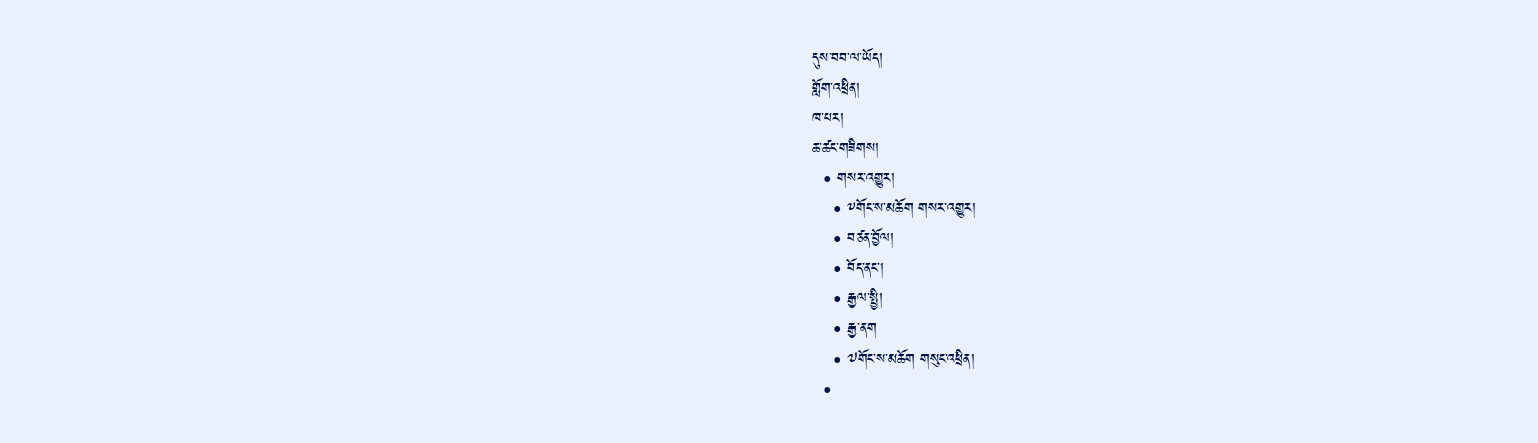དུས་བབ་ལ་ཡོད།
གློག་འཕྲིན།
ཁ་པར།
ཆ་ཚང་གཟིགས།
  • གསར་འགྱུར།
    • ༸གོང་ས་མཆོག གསར་འགྱུར།
    • བཙན་བྱོལ།
    • བོད་ནང་།
    • རྒྱལ་སྤྱི།
    • རྒྱ་ནག
    • ༧གོང་ས་མཆོག གསུང་འཕྲིན།
  •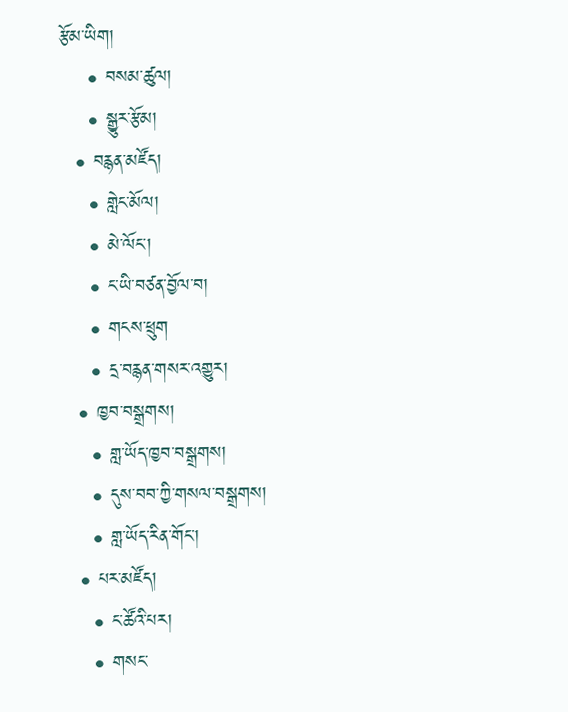རྩོམ་ཡིག།
    • བསམ་ཚུལ།
    • སྒྱུར་རྩོམ།
  • བརྙན་མཛོད།
    • གླེང་མོལ།
    • མེ་ལོང་།
    • ང་ཡི་བཙན་བྱོལ་བ།
    • གངས་ཕྲུག
    • དྲ་བརྙན་གསར་འགྱུར།
  • ཁྱབ་བསྒྲགས།
    • གླ་ཡོད་ཁྱབ་བསྒྲགས།
    • དུས་བབ་ཀྱི་གསལ་བསྒྲགས།
    • གླ་ཡོད་རིན་གོང་།
  • པར་མཛོད།
    • ང་ཚོའི་པར།
    • གསང་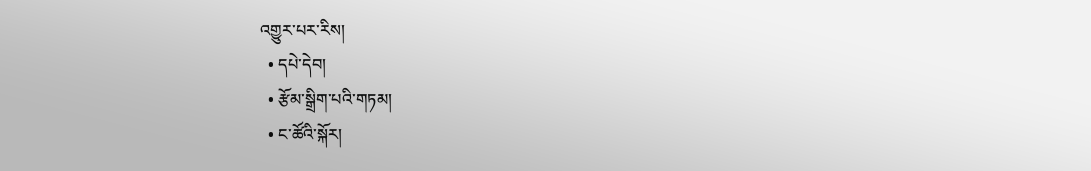འགྱུར་པར་རིས།
  • དཔེ་དེབ།
  • རྩོམ་སྒྲིག་པའི་གཏམ།
  • ང་ཚོའི་སྐོར།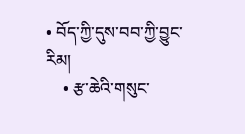• བོད་ཀྱི་དུས་བབ་ཀྱི་བྱུང་རིམ།
    • རྩ་ཆེའི་གསུང་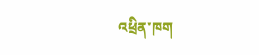འཕྲིན་ཁག